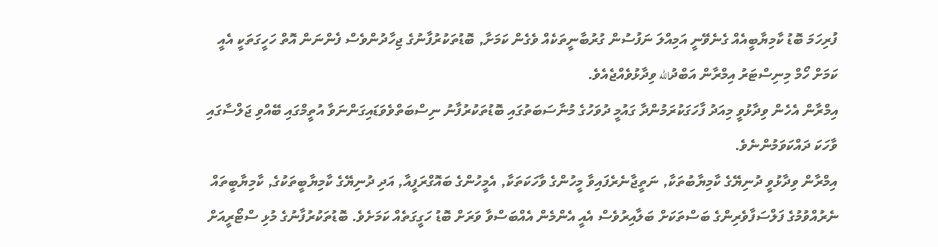ފުރިހަމަ ބޮޑު ކާމިޔާބީއެއް ގެނެވޭނީ އަމިއްލަ ނަފުސުން ގުރުބާނީތަކެއް ވެގެން ކަމަށާ, ބޮޑުތަކުރުފާނުގެ ޖިހާދުންވެސް ފެންނަން އޮތް ހަހީގަތަކީ އެއީ ކަމަށް ހޯމް މިނިސްޓަރު އިމްރާން އަބްދުالله ވިދާޅުވެއްޖެއެވެ.
އިމްރާން އެހެން ވިދާޅުވީ މިއަދު ފާހަގަކުރަމުންދާ ގައުމީ ދުވަހުގެ މުނާސަބަތުގައި ބޮޑުތަކުރުފާނު ނިސްބަތްވެވަޑައިގަންނަވާ އުތީމްގައި ބޭއްވި ޖަލްސާގައި ވާހަކަ ދައްކަވަމުންނެވެ.
އިމްރާން ވިދާޅުވީ ދުނިޔޭގެ ކާމިޔާބުތަކާ, ނަތީޖާނެރެފައިވާ މީހުންގެ ވާހަކަތަކާ, އެމީހުންގެ ބައޮގްރަފީއާ, އަދި ދުނިޔޭގެ ކާމިޔާބީތަކުގެ, ކާމިޔާބީތައް ނެރުއްވުމުގެ ފަލްސަފާވެރިންގެ ބަސްތަކަށް ބަލާއިރުވެސް އެއީ އެންމެން އެއްބަސްވާ ވަރަށް ބޮޑު ހަގީގަތެއް ކަމަށެވެ. ބޮޑުތަކުރުފާނުގެ މުޅި ސްޓޯރީއަށް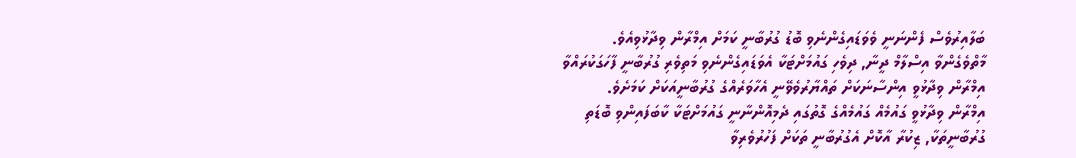ބަލާއިރުވެސް ފެންނަނީ ވެވަޑައިގެންނެވި ބޮޑު ގުރުބާނީ ކަމަށް އިމްރާން ވިދާޅުވިއެވެ.
މާތްވެގެންވާ އިސްލާމް ދީނާ, ދިވެހި ގައުމަށްޓަކާ އެވަޑައިގެންނެވި މަތިވެރި ގުރުބާނީ ފާހަގަކުރައްވާ އިމްރާން ވިދާޅުވީ އިންސާނަކަށް ތައްޔާރުވެވޭނީ އެހާވަރެއްގެ ގުރުބާނީއަކަށް ކަމަށެވެ.
އިމްރާން ވިދާޅުވީ ގައުމެއް ގައުމެއްގެ ގޮތުގައި ދެމިއޮންނާނީ ގައުމަށްޓަކާ ކާބަފައިންވި ބޮޑަތި ގުރުބާނީތަކާ, ޒިކުރާ އާކޮށް އެގުރުބާނީ ތަކަށް ފަހުރުވެރިވާ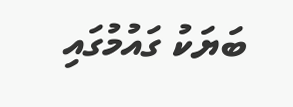ބަޔަކު ގައުމުގައި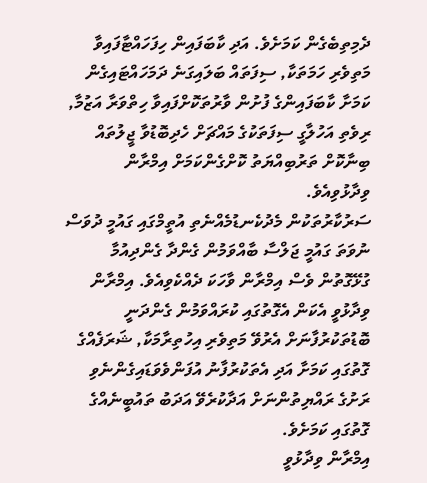ދެމިތިބެގެން ކަމަށެވެ. އަދި ކާބަފައިން ހިފަހައްޓާފައިވާ މަތިވެރި ހަމަތަކާ, ސިފަތައް ބަލައިގަނެ ދަމަހައްޓައިގެން ކަމަށާ ކާބަފައިންގެ ފުށުން ވާރުތަކޮށްފައިވާ ހިތްވަރާ އަޒުމާ, ރިވެތި އަހުލާގީ ސިފަތަކުގެ މައްޗަށް ހެދިބޮޑުވާ ޖީލުތައް ބިނާކޮށް ތަރުބިއްޔަތު ކޮށްގެންކަމަށް އިމްރާން ވިދާޅުވިއެވެ.
ސަރުކާރުތަކުން މެދުކެނޑުމެއްނެތި އުތީމްގައި ގައުމީ ދުވަސް ނުވަތަ ގައުމީ ޖަލްސާ ބާއްވަމުން ގެންދާ ގެންދިއުމާ ގުޅޭގޮތުން ވެސް އިމްރާން ވާހަކަ ދެއްކެވިއެވެ. އިމްރާން ވިދާޅުވީ އެކަން އެގޮތުގައި ކުރައްވަމުން ގެންދަނީ ބޮޑުތަކުރުފާނަށް އެރުވޭ މަތިވެރި އިހުތިރާމަކާ, ޝަރަފެއްގެ ގޮތުގައި ކަމަށާ އަދި އެތަކުރުފާނު އުފަންވެވަޑައިގެންނެވި ރަށުގެ ރައްޔިތުންނަށް އަދާކުރެވޭ އަދަބު ތައުބީނެއްގެ ގޮތުގައި ކަމަށެވެ.
އިމްރާން ވިދާޅުވީ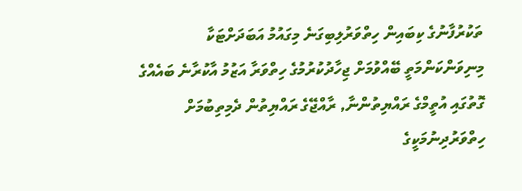ތަކުރުފާނުގެ ކިބައިން ހިތްވަރުލިބިގަނެ މިގައުމު އަބަދަށްޓަކާ މިނިވަންކަންމަތީ ބޭއްވުމަށް ޖިހާދުކުރުމުގެ ހިތްވަރާ އަޒުމު އާކުރާނެ ބައެއްގެ ގޮތުގައި އުތީމްގެ ރައްޔިތުންނާ, ރާއްޖޭގެ ރައްޔިތުން ދެމިތިބުމަށް ހިތްވަރުދިނުމަކީގެ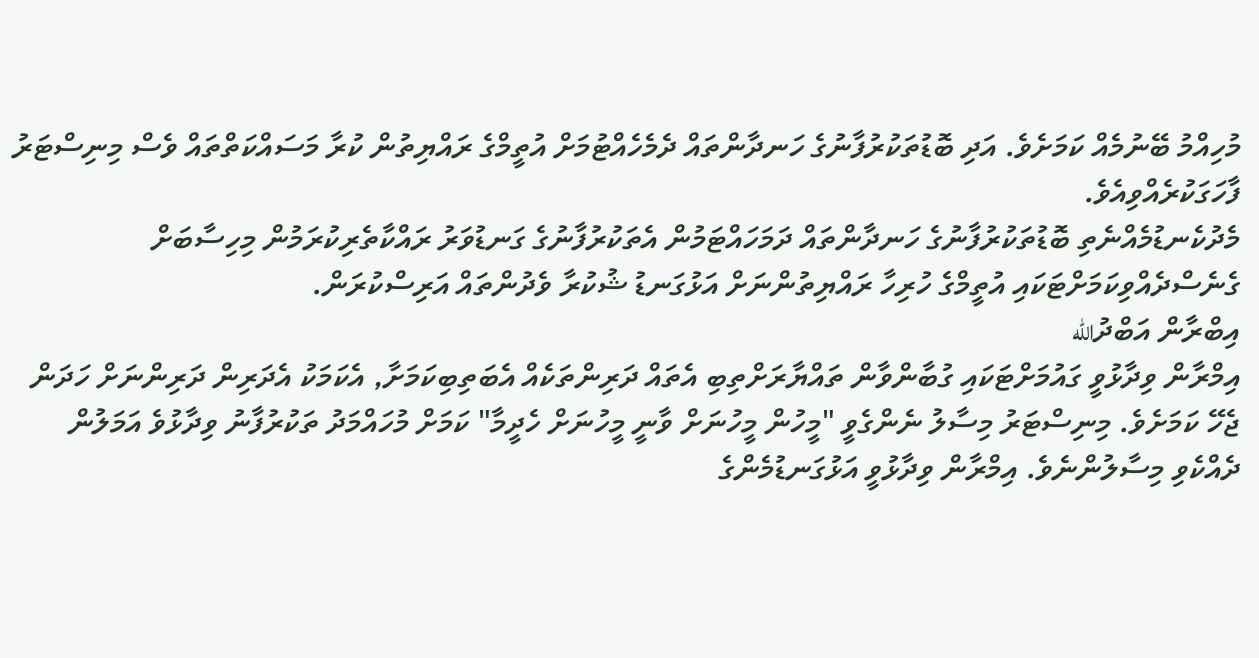މުހިއްމު ބޭނުމެއް ކަމަށެވެ. އަދި ބޮޑުތަކުރުފާނުގެ ހަނދާންތައް ދެމެހެއްޓުމަށް އުތީމްގެ ރައްޔިތުން ކުރާ މަސައްކަތްތައް ވެސް މިނިސްޓަރު ފާހަގަކުރެއްވިއެވެ.
މެދުކެނޑުމެއްނެތި ބޮޑުތަކުރުފާނުގެ ހަނދާންތައް ދަމަހައްޓަމުން އެތަކުރުފާނުގެ ގަނޑުވަރު ރައްކާތެރިކުރަމުން މިހިސާބަށް ގެނެސްދެއްވިކަމަށްޓަކައި އުތީމްގެ ހުރިހާ ރައްޔިތުންނަށް އަޅުގަނޑު ޝުކުރާ ވެދުންތައް އަރިސްކުރަން.
އިބްރާން އަބްދުالله
އިމްރާން ވިދާޅުވީ ގައުމަށްޓަކައި ގުބާންވާން ތައްޔާރަށްތިބި އެތައް ދަރިންތަކެއް އެބަތިބިކަމަށާ, އެކަމަކު އެދަރިން ދަރިންނަށް ހަދަން ޖެހޭ ކަމަށެވެ. މިނިސްޓަރު މިސާލު ނެންގެވީ "މީހުން މީހުނަށް ވާނީ މީހުނަށް ހެދީމާ" ކަމަށް މުހައްމަދު ތަކުރުފާނު ވިދާޅުވެ އަމަލުން ދެއްކެވި މިސާލުންނެވެ. އިމްރާން ވިދާޅުވީ އަޅުގަނޑުމެންގެ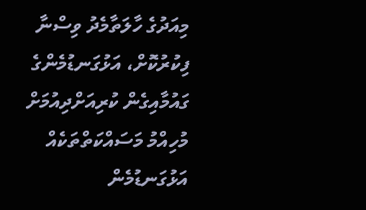މިއަދުގެ ހާލަތާމެދު ވިސްނާ ފިކުރުކޮށް، އަޅުގަނޑުމެންގެ ގައުމާއިގެން ކުރިއަށްދިއުމަށް މުހިއްމު މަސައްކަތްތަކެއް އަޅުގަނޑުމެން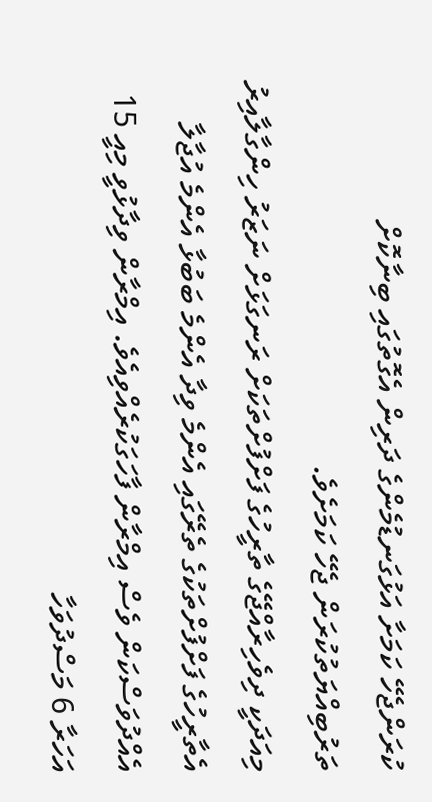ކުރަންޖެހޭ ކަމަށާ އަޅުގަނޑުމެންގެ ދަރިން އެގޮތުގައި ބިނާކޮށް ތަރުބިއްޔަތުކުރަން ޖެހޭ ކަމަށެވެ.
މިއަދަކީ ދިވެހިރާއްޖޭގެ ތާރީހުގެ ފަށްފުށްތަކަށް ރަނގަޅަށް ނަޒަރު ހިންގާލާއިރު އެތާރީހުގެ ފަށްފުށްތަކުގެ ތެރޭގައި އެންމެ ވިދާ އެންމެ ބަބުޅާ އެންމެ އުޖާލާ އެއްދުވަސްކަން ވެސް އިމްރާން ފާހަގަކުރެއްވިއެވެ. އިމްރާން ވިދާޅުވީ މިއީ 15 އަހަރާ 6 މަސްދުވަހާ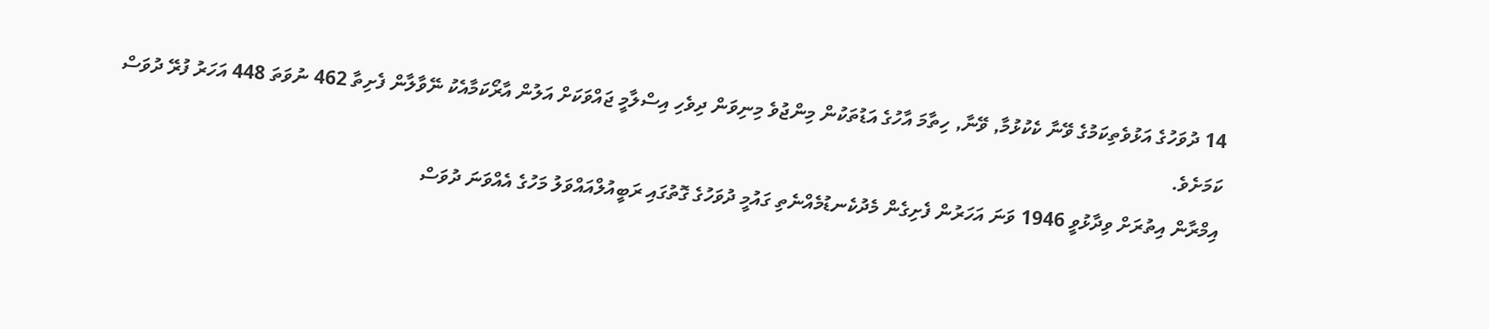14 ދުވަހުގެ އަޅުވެތިކަމުގެ ވޭނާ ކެކުޅުމާ, ވޭނާ, ހިތާމަ އާހުގެ އަޑުތަކުން މިންޖުވެ މިނިވަން ދިވެހި އިސްލާމީ ޖައްވަކަށް އަލުން އާރޯކަމާއެކު ނޭވާލާން ފެށިތާ 462 ނުވަތަ 448 އަހަރު ފުރޭ ދުވަސް ކަމަށެވެ.
އިމްރާން އިތުރަށް ވިދާޅުވީ 1946 ވަނަ އަހަރުން ފެށިގެން މެދުކެނޑުމެއްނެތި ގައުމީ ދުވަހުގެ ގޮތުގައި ރަބީއުލްއައްވަލު މަހުގެ އެއްވަނަ ދުވަސް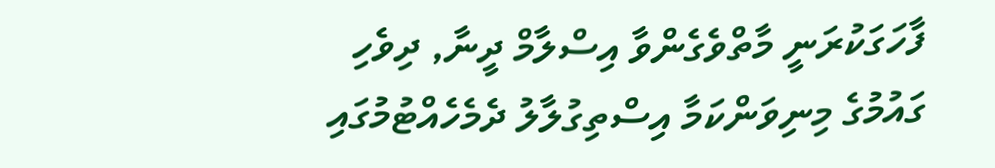ފާހަގަކުރަނީ މާތްވެގެންވާ އިސްލާމް ދީނާ, ދިވެހި ގައުމުގެ މިނިވަންކަމާ އިސްތިގުލާލު ދެމެހެއްޓުމުގައި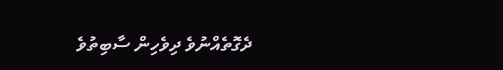ދެގޮތެއްނުވެ ދިވެހިން ސާބިތުވެ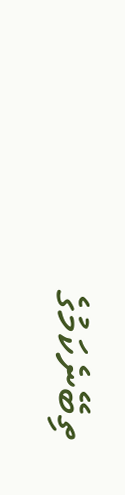ތިބޭނެކަމުގެ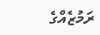ރަމުޒެއްގެ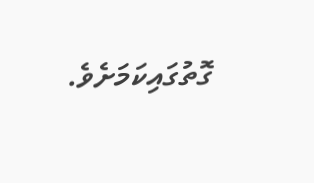ގޮތުގައިކަމަށެވެ.